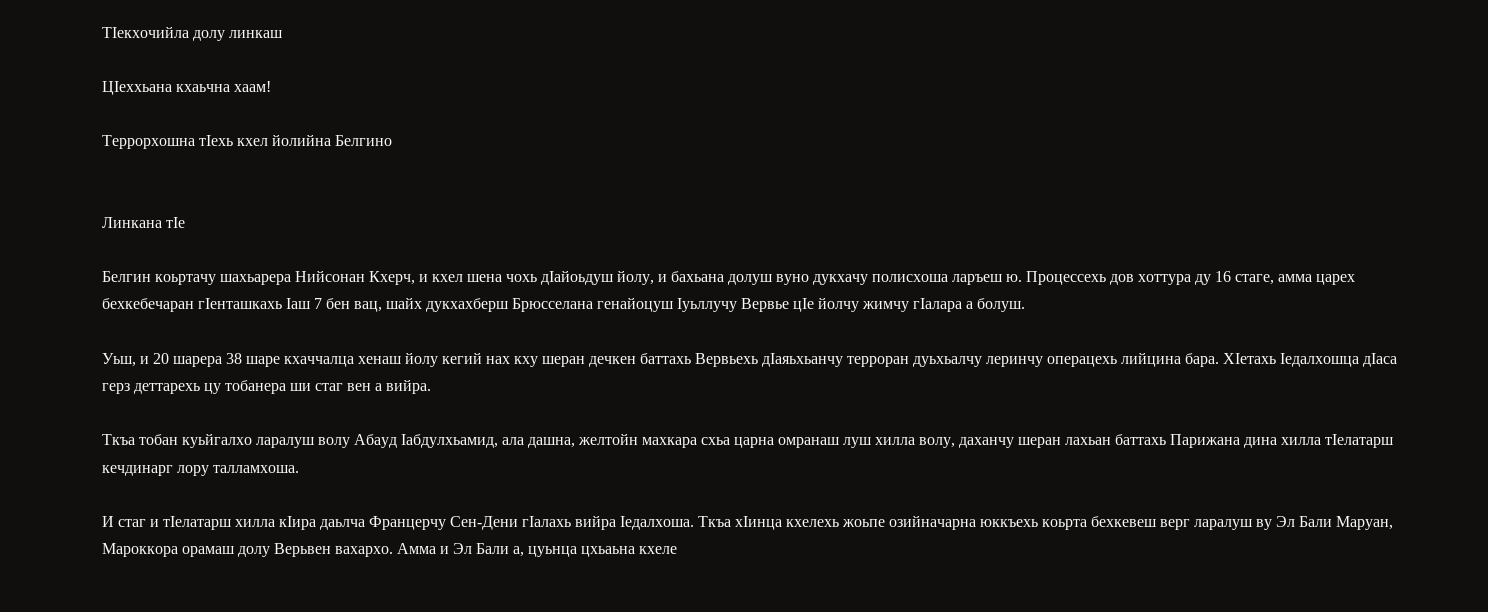ТIекхочийла долу линкаш

ЦIеххьана кхаьчна хаам!

Террорхошна тIехь кхел йолийна Белгино


Линкана тIе

Белгин коьртачу шахьарера Нийсонан Кхерч, и кхел шена чохь дIайоьдуш йолу, и бахьана долуш вуно дукхачу полисхоша ларъеш ю. Процессехь дов хоттура ду 16 стаге, амма царех бехкебечаран гIенташкахь Iаш 7 бен вац, шайх дукхахберш Брюсселана генайоцуш Iуьллучу Вервье цIе йолчу жимчу гIалара а болуш.

Уьш, и 20 шарера 38 шаре кхаччалца хенаш йолу кегий нах кху шеран дечкен баттахь Вервьехь дIаяьхьанчу терроран дуьхьалчу леринчу операцехь лийцина бара. ХIетахь Iедалхошца дIаса герз деттарехь цу тобанера ши стаг вен а вийра.

Ткъа тобан куьйгалхо ларалуш волу Абауд Iабдулхьамид, ала дашна, желтойн махкара схьа царна омранаш луш хилла волу, даханчу шеран лахьан баттахь Парижана дина хилла тIелатарш кечдинарг лору талламхоша.

И стаг и тIелатарш хилла кIира даьлча Францерчу Сен-Дени гIалахь вийра Iедалхоша. Ткъа хIинца кхелехь жоьпе озийначарна юккъехь коьрта бехкевеш верг ларалуш ву Эл Бали Маруан, Мароккора орамаш долу Верьвен вахархо. Амма и Эл Бали а, цуьнца цхьаьна кхеле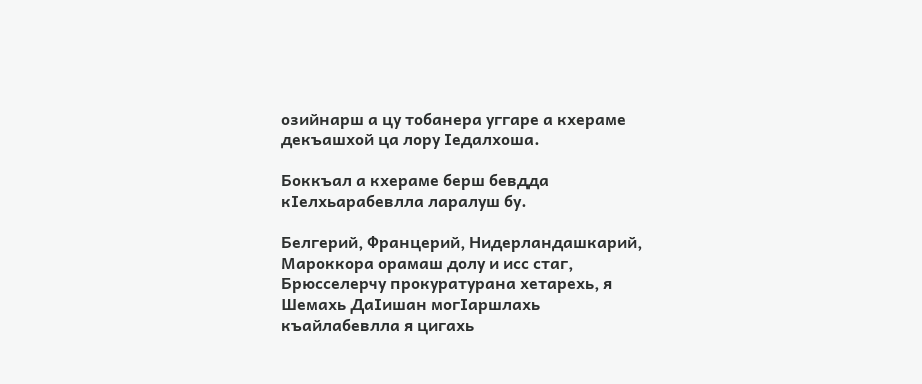озийнарш а цу тобанера уггаре а кхераме декъашхой ца лору Iедалхоша.

Боккъал а кхераме берш бевдда кIелхьарабевлла ларалуш бу.

Белгерий, Францерий, Нидерландашкарий, Мароккора орамаш долу и исс стаг, Брюсселерчу прокуратурана хетарехь, я Шемахь ДаIишан могIаршлахь къайлабевлла я цигахь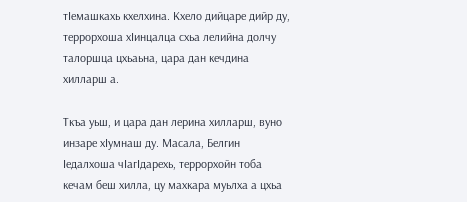тIемашкахь кхелхина. Кхело дийцаре дийр ду, террорхоша хIинцалца схьа лелийна долчу талоршца цхьаьна, цара дан кечдина хилларш а.

Ткъа уьш, и цара дан лерина хилларш, вуно инзаре хIумнаш ду. Масала, Белгин Iедалхоша чIагIдарехь, террорхойн тоба кечам беш хилла, цу махкара муьлха а цхьа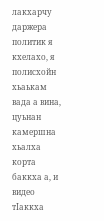лакхарчу даржера политик я кхелахо, я полисхойн хьаькам вада а вина, цуьнан камершна хьалха корта баккха а, и видео тIаккха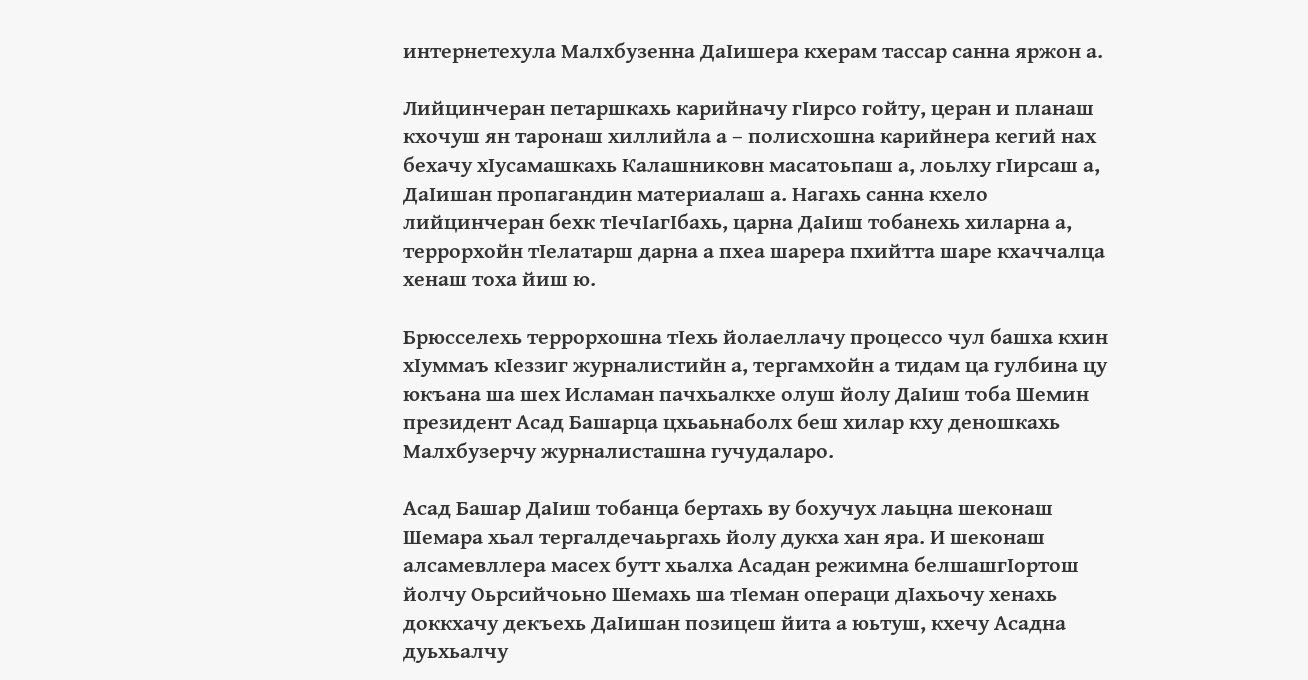интернетехула Малхбузенна ДаIишера кхерам тассар санна яржон а.

Лийцинчеран петаршкахь карийначу гIирсо гойту, церан и планаш кхочуш ян таронаш хиллийла а – полисхошна карийнера кегий нах бехачу хIусамашкахь Калашниковн масатоьпаш а, лоьлху гIирсаш а, ДаIишан пропагандин материалаш а. Нагахь санна кхело лийцинчеран бехк тIечIагIбахь, царна ДаIиш тобанехь хиларна а, террорхойн тIелатарш дарна а пхеа шарера пхийтта шаре кхаччалца хенаш тоха йиш ю.

Брюсселехь террорхошна тIехь йолаеллачу процессо чул башха кхин хIуммаъ кIеззиг журналистийн а, тергамхойн а тидам ца гулбина цу юкъана ша шех Исламан пачхьалкхе олуш йолу ДаIиш тоба Шемин президент Асад Башарца цхьаьнаболх беш хилар кху деношкахь Малхбузерчу журналисташна гучудаларо.

Асад Башар ДаIиш тобанца бертахь ву бохучух лаьцна шеконаш Шемара хьал тергалдечаьргахь йолу дукха хан яра. И шеконаш алсамевллера масех бутт хьалха Асадан режимна белшашгIортош йолчу Оьрсийчоьно Шемахь ша тIеман операци дIахьочу хенахь доккхачу декъехь ДаIишан позицеш йита а юьтуш, кхечу Асадна дуьхьалчу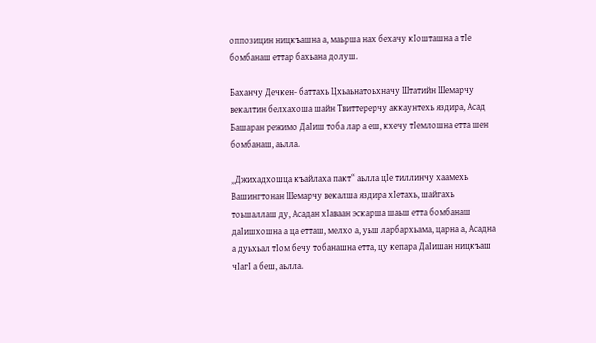оппозицин ницкъашна а, маьрша нах бехачу кIошташна а тIе бомбанаш еттар бахьана долуш.

Баханчу Дечкен- баттахь Цхьаьнатоьхначу Штатийн Шемарчу векалтин белхахоша шайн Твиттерерчу аккаунтехь яздира, Асад Башаран режимо ДаIиш тоба лар а еш, кхечу тIемлошна етта шен бомбанаш, аьлла.

„Джихадхошца къайлаха пакт“ аьлла цIе тиллинчу хаамехь Вашингтонан Шемарчу векалша яздира хIетахь, шайгахь тоьшаллаш ду, Асадан хIаваан эскарша шаьш етта бомбанаш даIишхошна а ца етташ, мелхо а, уьш ларбархьама, царна а, Асадна а дуьхьал тIом бечу тобанашна етта, цу кепара ДаIишан ницкъаш чIагI а беш, аьлла.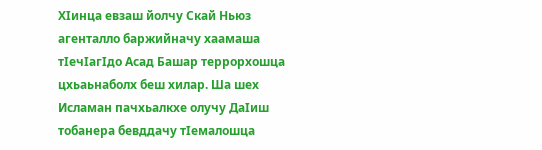ХIинца евзаш йолчу Скай Ньюз агенталло баржийначу хаамаша тIечIагIдо Асад Башар террорхошца цхьаьнаболх беш хилар. Ша шех Исламан пачхьалкхе олучу ДаIиш тобанера бевддачу тIемалошца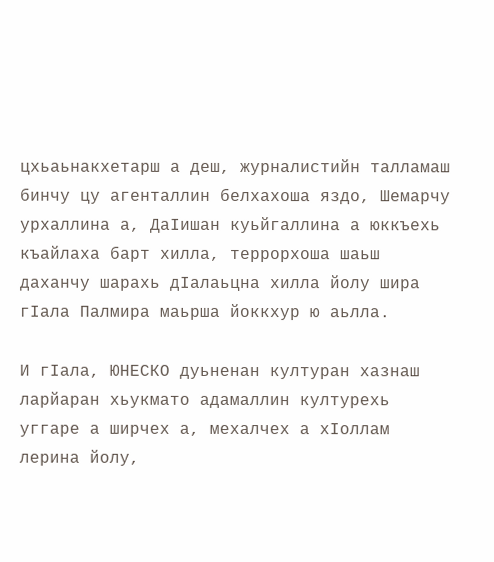цхьаьнакхетарш а деш, журналистийн талламаш бинчу цу агенталлин белхахоша яздо, Шемарчу урхаллина а, ДаIишан куьйгаллина а юккъехь къайлаха барт хилла, террорхоша шаьш даханчу шарахь дIалаьцна хилла йолу шира гIала Палмира маьрша йоккхур ю аьлла.

И гIала, ЮНЕСКО дуьненан културан хазнаш ларйаран хьукмато адамаллин културехь уггаре а ширчех а, мехалчех а хIоллам лерина йолу,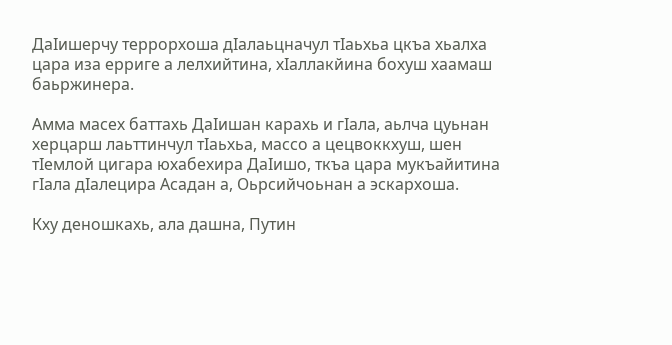ДаIишерчу террорхоша дIалаьцначул тIаьхьа цкъа хьалха цара иза ерриге а лелхийтина, хIаллакйина бохуш хаамаш баьржинера.

Амма масех баттахь ДаIишан карахь и гIала, аьлча цуьнан херцарш лаьттинчул тIаьхьа, массо а цецвоккхуш, шен тIемлой цигара юхабехира ДаIишо, ткъа цара мукъайитина гIала дIалецира Асадан а, Оьрсийчоьнан а эскархоша.

Кху деношкахь, ала дашна, Путин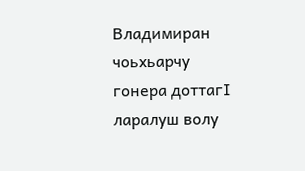Владимиран чоьхьарчу гонера доттагI ларалуш волу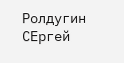Ролдугин СЕргей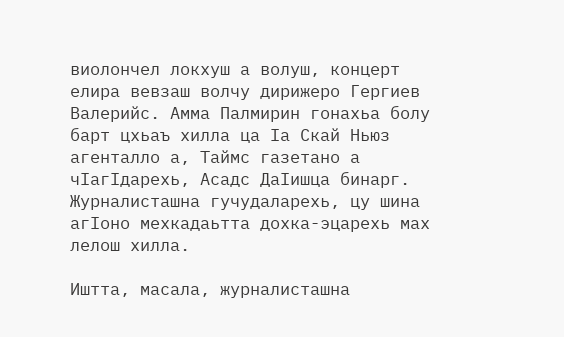виолончел локхуш а волуш, концерт елира вевзаш волчу дирижеро Гергиев Валерийс. Амма Палмирин гонахьа болу барт цхьаъ хилла ца Iа Скай Ньюз агенталло а, Таймс газетано а чIагIдарехь, Асадс ДаIишца бинарг. Журналисташна гучудаларехь, цу шина агIоно мехкадаьтта дохка-эцарехь мах лелош хилла.

Иштта, масала, журналисташна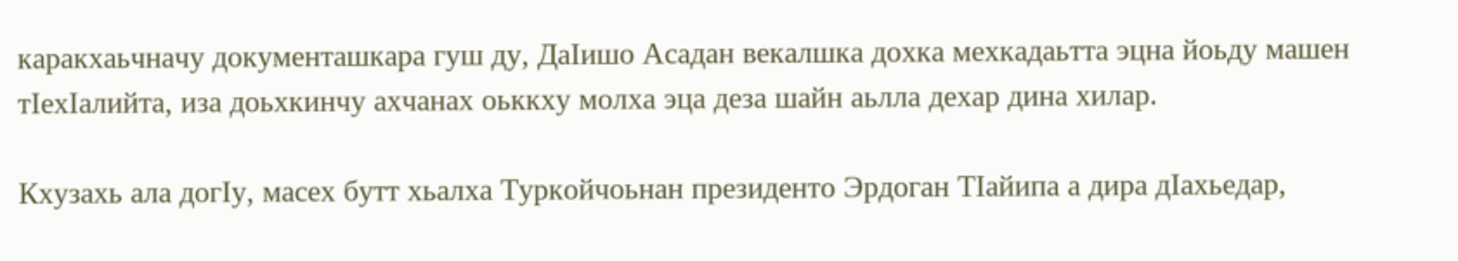каракхаьчначу документашкара гуш ду, ДаIишо Асадан векалшка дохка мехкадаьтта эцна йоьду машен тIехIалийта, иза доьхкинчу ахчанах оьккху молха эца деза шайн аьлла дехар дина хилар.

Кхузахь ала догIу, масех бутт хьалха Туркойчоьнан президенто Эрдоган ТIайипа а дира дIахьедар,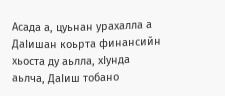Асада а, цуьнан урахалла а ДаIишан коьрта финансийн хьоста ду аьлла, хIунда аьлча, ДаIиш тобано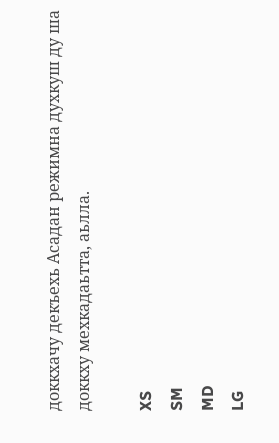доккхачу декъехь Асадан режимна духкуш ду ша доккху мехкадаьтта, аьлла.

XS
SM
MD
LG